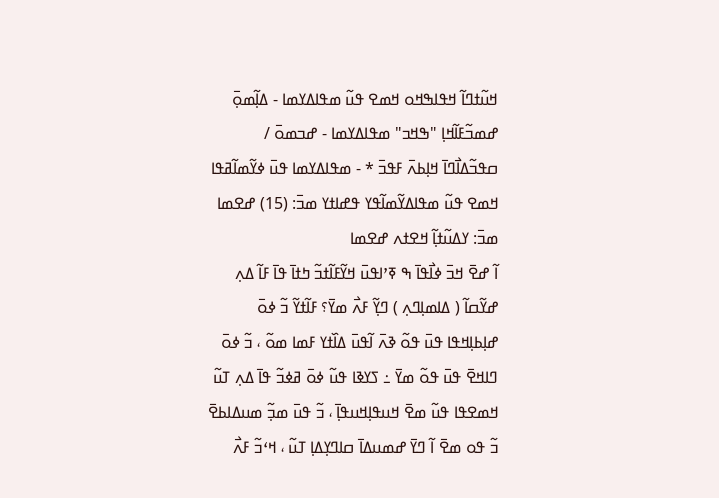ߞߎ߬ߙߣߊ߬ ߞߟߊߒߞߋ ߞߘߐ ߟߎ߬ ߘߟߊߡߌߘߊ - ߡߊ߲߬ߘߋ߲߫ ߝߘߏ߬ߓߊ߬ߞߊ߲ "ߒߞߏ" ߘߟߊߡߌߘߊ - ߝߏߘߋ߫ / ߛߟߏ߬ߡߊ߯ߣߊ߫ ߞߊ߲ߕߍ߫ ߓߟߏ߫ * - ߘߟߊߡߌߘߊ ߟߎ߫ ߦߌ߬ߘߊ߬ߥߟߊ
ߞߘߐ ߟߎ߬ ߘߟߊߡߌ߬ߘߊ߬ߟߌ ߟߝߊߙߌ ߘߏ߫: (15) ߝߐߘߊ ߘߏ߫: ߌߡߎ߬ߙߊ߲߬ ߞߐߙߍ ߝߐߘߊ
ߊ߬ ߝߐ߫ ߞߏ߫ ߦߊ߯ߟߊ߫ ߒ ߧߴߊߟߎ߫ ߞߌ߬ߓߊ߬ߙߏ߬ ߤߙߊ߫ ߟߊ߫ ߓߊ߬ ߡߍ߲ ߝߌ߬ߛߊ߬ ( ߡߊߘߊ߲ߣߍ߲ ) ߣߌ߲߬ ߓߍ߯ ߘߌ߫؟ ߓߊ߬ߙߌ߬ ߏ߬ ߦߋ߫ ߝߊ߲ߕߊ߲ߞߟߊ ߟߎ߫ ߟߋ߬ ߢߍ߫ ߊ߬ߟߎ߫ ߡߊ߰ߙߌ ߓߘߊ ߘߋ߬ ، ߏ߬ ߦߋ߫ ߣߊߞߐ߫ ߟߎ߫ ߟߋ߬ ߘߌ߫ ߸ ߖߌߢߊ ߟߎ߬ ߦߋ߫ ߥߦߏ߬ ߟߊ߫ ߡߍ߲ ߠߎ߬ ߞߘߐߟߊ ߟߎ߬ ߘߐ߫ ߞߎߟߊ߲ߞߎߟߊ߲߫ ، ߏ߬ ߟߎ߫ ߘߏ߲߬ ߘߎߡߊߕߐ߫ ߏ߬ ߟߋ ߘߐ߫ ߊ߬ ߣߌ߫ ߝߘߎߡߊ߫ ߛߊߣߌ߲ߡߊ߲ ߠߎ߬ ، ߞߵߏ߬ ߓߍ߯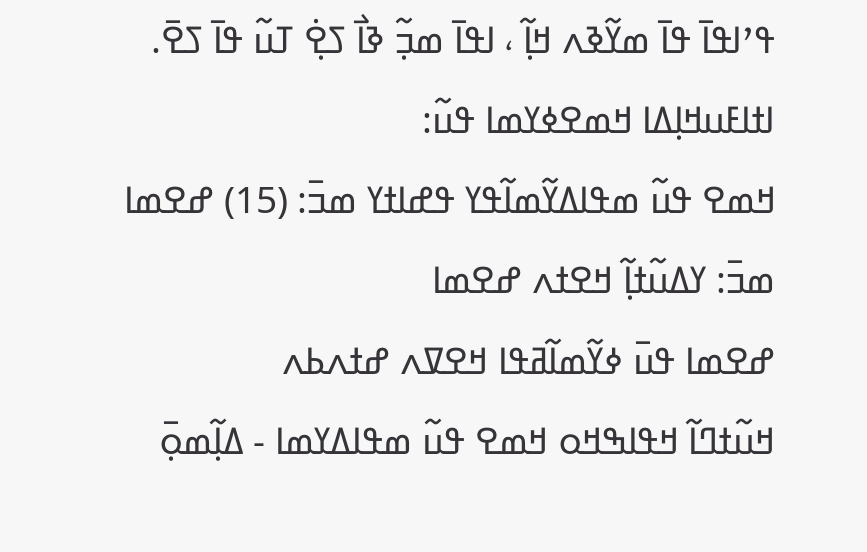ߟߴߊߟߊ߫ ߟߊ߫ ߘߌ߬ߢߍ ߞߊ߲߬ ، ߊߟߊ߫ ߘߏ߲߬ ߢߊ߯ ߖߐ߲߭ ߠߎ߬ ߟߊ߫ ߖߐ߫.
ߊߙߊߓߎߞߊ߲ߡߊ ߞߘߐߦߌߘߊ ߟߎ߬:
ߞߘߐ ߟߎ߬ ߘߟߊߡߌ߬ߘߊ߬ߟߌ ߟߝߊߙߌ ߘߏ߫: (15) ߝߐߘߊ ߘߏ߫: ߌߡߎ߬ߙߊ߲߬ ߞߐߙߍ ߝߐߘߊ
ߝߐߘߊ ߟߎ߫ ߦߌ߬ߘߊ߬ߥߟߊ ߞߐߜߍ ߝߙߍߕߍ
ߞߎ߬ߙߣߊ߬ ߞߟߊߒߞߋ ߞߘߐ ߟߎ߬ ߘߟߊߡߌߘߊ - ߡߊ߲߬ߘߋ߲߫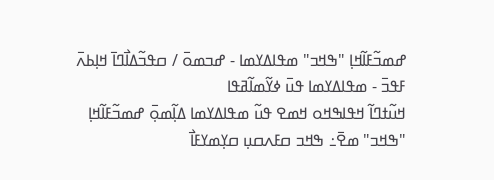ߝߘߏ߬ߓߊ߬ߞߊ߲ "ߒߞߏ" ߘߟߊߡߌߘߊ - ߝߏߘߋ߫ / ߛߟߏ߬ߡߊ߯ߣߊ߫ ߞߊ߲ߕߍ߫ ߓߟߏ߫ - ߘߟߊߡߌߘߊ ߟߎ߫ ߦߌ߬ߘߊ߬ߥߟߊ
ߞߎ߬ߙߣߊ߬ ߞߟߊߒߞߋ ߞߘߐ ߟߎ߬ ߘߟߊߡߌߘߊ ߡߊ߲߬ߘߋ߲߫ ߝߘߏ߬ߓߊ߬ߞߊ߲ "ߒߞߏ" ߘߐ߫߸ ߒߞߏ ߛߓߍߛߎ߲ ߛߌ߲ߘߌߓߊ߯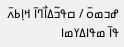ߝߏߘߋ߫ / ߛߟߏ߬ߡߊ߯ߣߊ߫ ߞߊ߲ߕߍ߫ ߟߊ߫ ߘߟߊߡߌߘߊ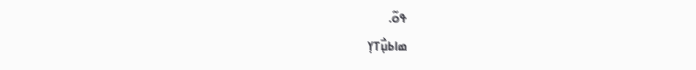ߟߋ߬.
ߘߊߕߎ߲߯ߠߌ߲